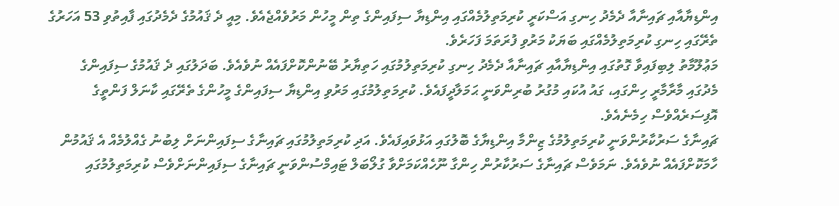އިންޑިޔާއާއި ޗައިނާއާ ދެމެދު ހިނގި އަސްކަރީ ކުރިމަތިލުމެއްގައި އިންޑިޔާ ސިފައިންގެ ތިން މީހުން މަރުވެއްޖެއެވެ. މިއީ ދެ ޤައުމުގެ ދެމެދުގައި ފާއިތުވި 53 އަހަރުގެ ތެރޭގައި ހިނގި ކުރިމަތިލުމެއްގައި ބަޔަކު މަރުވި ފުރަތަމަ ފަހަރެވެ.
މަޢުލޫމާތު ލިބިފައިވާ ގޮތުގައި އިންޑިޔާއާއި ޗައިނާއާ ދެމެދު ހިނގި ކުރިމަތިލުމުގައި ހަތިޔާރު ބޭނުންކޮށްފައެއް ނުވެއެވެ. ބަދަލުގައި ދެ ޤައުމުގެ ސިފައިންގެ މެދުގައި މާރާމާރީ ހިންގައި، ގައު އުކައި މުގުރު ބުރިންވަނީ ޙަމަލާދީފައެވެ. ކުރިމަތިލުމުގައި މަރުވި އިންޑިޔާ ސިފައިންގެ މީހުންގެ ތެރޭގައި ކާނަލް ފަންތީގެ އޮފިސަރެއްވެސް ހިމެނެއެވެ.
ޗައިނާގެ ސަރުކާރުންވަނީ ކުރިމަތިލުމުގެ ޒިންމާ އިންޑިޔާގެ ބޮލުގައި އަޅުވައިފައެވެ. އަދި ކުރިމަތިލުމުގައި ޗައިނާގެ ސިފައިންނަށް ލިބުނު ގެއްލުމެއް އެ ޤައުމުން ހާމަކޮށްފައެއް ނުވެއެވެ. ނަމަވެސް ޗައިނާގެ ސަރުކާރުން ހިންގާ ނޫހެއްކަމަށްވާ ގުލޯބަލް ޓައިމްސުންވަނީ ޗައިނާގެ ސިފައިންނަށްވެސް ކުރިމަތިލުމުގައި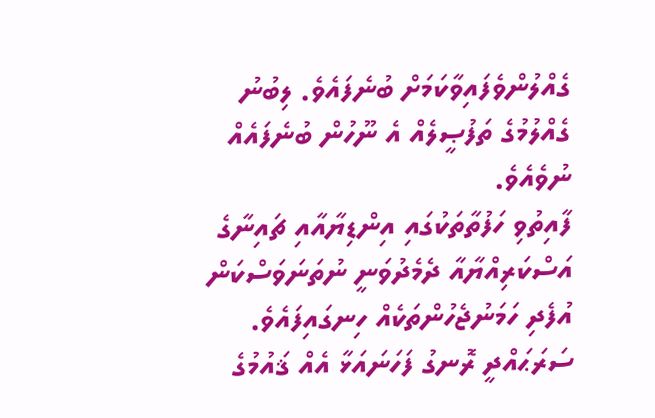ގެއްލުންވެފައިވާކަމަށް ބުނެފައެވެ. ލިބުނު ގެއްލުމުގެ ތަފުޞީލެއް އެ ނޫހުން ބުނެފައެއް ނުވެއެވެ.
ފާއިތުވި ހަފުތާތަކުގައި އިންޑިޔާއާއި ޗައިނާގެ އަސްކަރިއްޔާއާ ދެމެދުވަނީ ނުތަނަވަސްކަން އުފެދި ހަމަނުޖެހުންތަކެއް ހިނގައިފައެވެ. ސަރަޙައްދީ ރޮނގު ފަހަނައަޅާ އެއް ޤައުމުގެ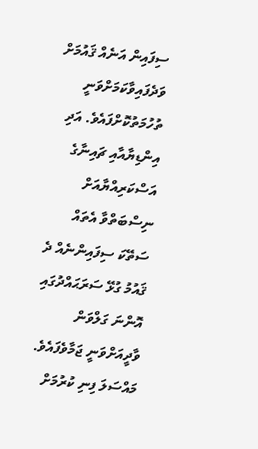ސިފައިން އަނެއް ޤައުމަށް ވަދެފައިވާކަމަށްވަނީ ތުހުމަތުކޮށްފައެވެ. އަދި އިންޑިޔާއާއި ޗައިނާގެ އަސްކަރިއްޔާއަށް ނިސްބަތްވާ އެތައް ސަތޭކަ ސިފައިންނެއް ދެ ޤައުމު ގުޅޭ ސަރަޙައްދުގައި އޮންނަ ގަލްވަން ވާދީއަށްވަނީ ޖަމާވެފައެވެ.
މައްސަލަ ފިނި ކުރުމަށް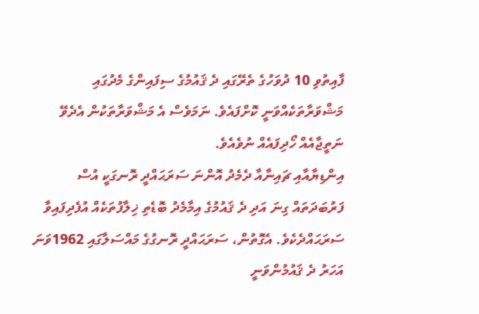ފާއިތުވި 10 ދުވަހުގެ ތެރޭގައި ދެ ޤައުމުގެ ސިފައިންގެ މެދުގައި މަޝްވަރާތަކެއްވަނީ ކޮށްފައެވެ. ނަމަވެސް އެ މަޝްވަރާތަކުން އެދެވޭ ނަތީޖާއެއް ހޯދިފައެއް ނުވެއެވެ.
އިންޑިޔާއާއި ޗައިނާއާ ދެމެދު އޮންނަ ސަރަޙައްދީ ރޮނގަކީ އުސް ފަރުބަދަތައް ގިނަ އަދި ދެ ޤައުމުގެ އިމާމެދު ބޮޑެތި ޚިލާފުތަކެއް އުފެދިފައިވާ ސަރަޙައްދެކެވެ. އެގޮތުން، ސަރަޙައްދީ ރޮނގުގެ މައްސަލާގައި 1962ވަނަ އަހަރު ދެ ޤައުމުންވަނީ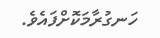ހަނގުރާމަކޮށްފައެވެ.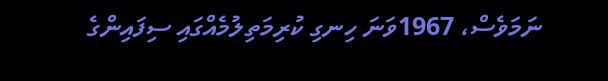ނަމަވެސް، 1967ވަނަ ހިނގި ކުރިމަތިލުމެއްގައި ސިފައިންގެ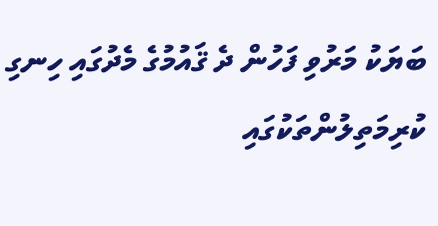ބަޔަކު މަރުވި ފަހުން ދެ ޤައުމުގެ މެދުގައި ހިނގި ކުރިމަތިލުންތަކުގައި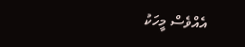އެއްވެސް މީހަކު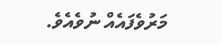މަރުވެފައެއް ނުވެއެވެ.